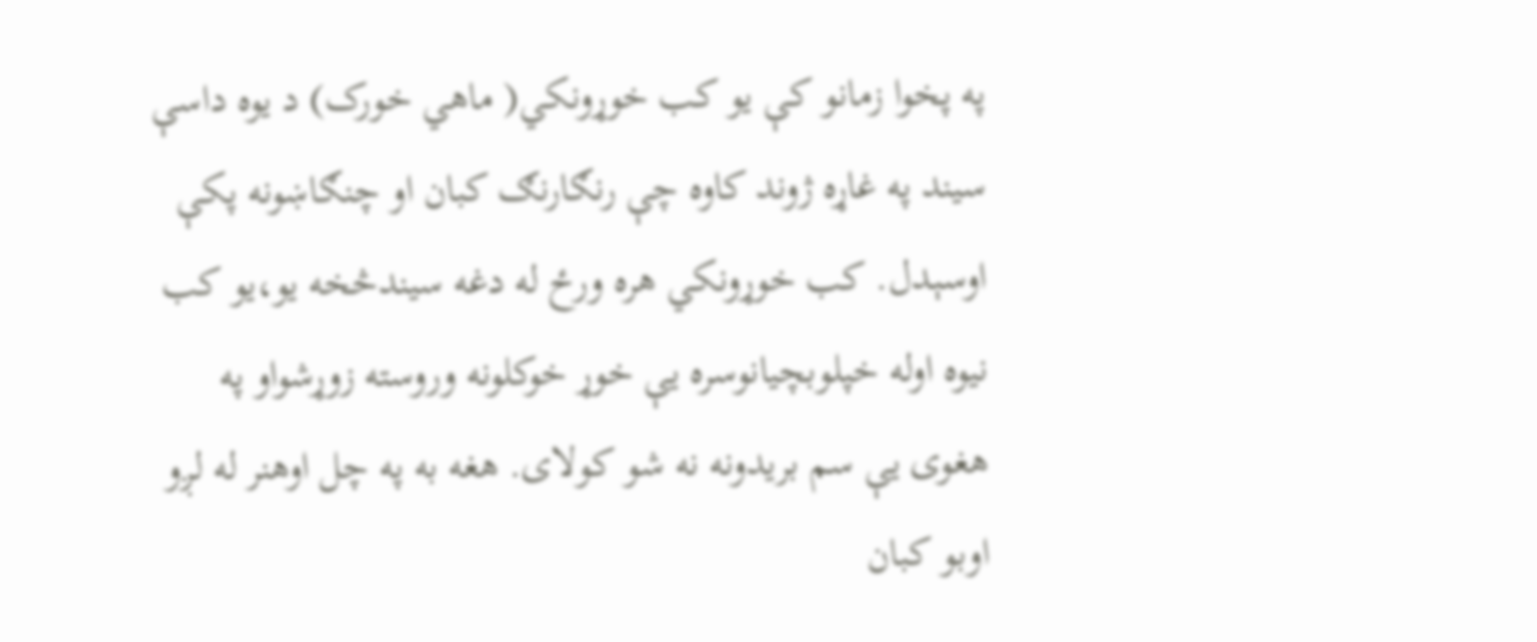په پخوا زمانو کې يو کب خوړونکي( ماهي خورک) د يوه داسې سيند په غاړه ژوند کاوه چې رنګارنګ کبان او چنګاښونه پکې اوسېدل. کب خوړونکي هره ورځ له دغه سيندڅخه يو،يو کب نيوه اوله خپلوبچيانوسره يې خوړ خوکلونه وروسته زوړشواو په هغوی يې سم بريدونه نه شو کولای. هغه به په چل اوهنر له لږو اوبو کبان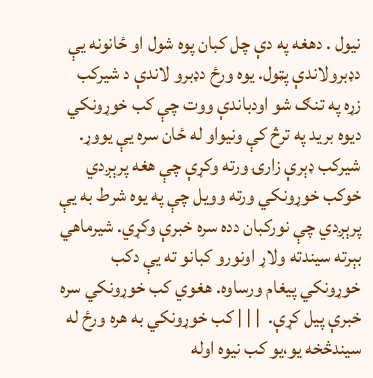نيول . دهغه په دې چل کبان پوه شول او ځانونه يې دډبرولاندې پټول. يوه ورځ دډبرو لاندې د شيرکب زړه په تنګ شو اودباندې ووت چې کب خوړونکي ديوه بريد په ترڅ کې ونيواو له ځان سره يې يووړ. شيرکب ډېرې زارۍ ورته وکړې چې هغه پرېږدي خوکب خوړونکي ورته وويل چې په يوه شرط به يې پرېږدي چې نورکبان دده سره خبرې وکړي. شيرماهي بېرته سيندته ولاړ اونورو کبانو ته يې دکب خوړونکي پيغام ورساوه. هغوي کب خوړونکي سره خبرې پيل کړې.  | | | کب خوړونکي به هره ورځ له سيندڅخه يو،يو کب نيوه اوله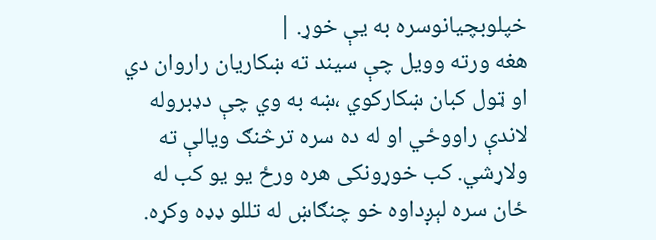خپلوبچيانوسره به يې خوړ. |
هغه ورته وويل چې سيند ته ښکاريان راروان دي او ټول کبان ښکارکوي ،ښه به وي چې دډبروله لاندې راووځي او له ده سره ترڅنګ ويالې ته ولاړشي. کب خوړونکی هره ورځ يو يو کب له ځان سره لېږداوه خو چنګاښ له تللو ډډه وکړه.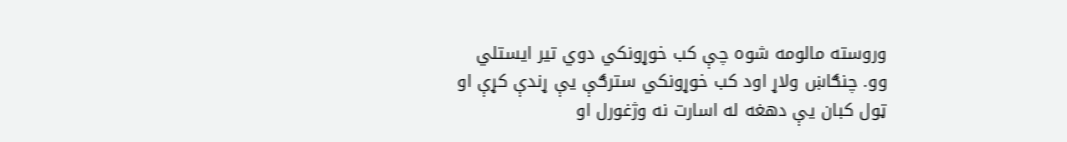وروسته مالومه شوه چې کب خوړونکي دوي تير ايستلي وو. چنګاښ ولاړ اود کب خوړونکي سترګې يې ړندې کړې او ټول کبان يې دهغه له اسارت نه وژغورل او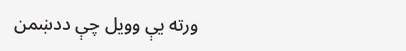ورته يې وويل چې ددښمن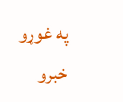په غوړو خبرو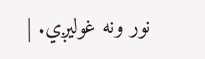نور ونه غوليږي. |